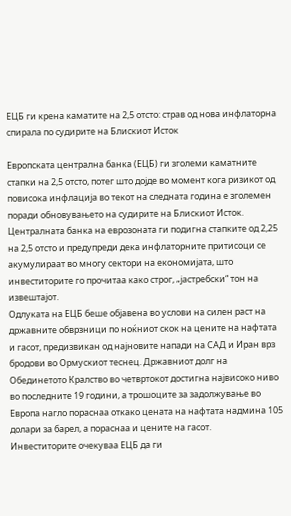ЕЦБ ги крена каматите на 2,5 отсто: страв од нова инфлаторна спирала по судирите на Блискиот Исток

Европската централна банка (ЕЦБ) ги зголеми каматните стапки на 2,5 отсто, потег што дојде во момент кога ризикот од повисока инфлација во текот на следната година е зголемен поради обновувањето на судирите на Блискиот Исток. Централната банка на еврозоната ги подигна стапките од 2,25 на 2,5 отсто и предупреди дека инфлаторните притисоци се акумулираат во многу сектори на економијата, што инвеститорите го прочитаа како строг, „јастребски“ тон на извештајот.
Одлуката на ЕЦБ беше објавена во услови на силен раст на државните обврзници по ноќниот скок на цените на нафтата и гасот, предизвикан од најновите напади на САД и Иран врз бродови во Ормускиот теснец. Државниот долг на Обединетото Кралство во четвртокот достигна највисоко ниво во последните 19 години, а трошоците за задолжување во Европа нагло пораснаа откако цената на нафтата надмина 105 долари за барел, а пораснаа и цените на гасот.
Инвеститорите очекуваа ЕЦБ да ги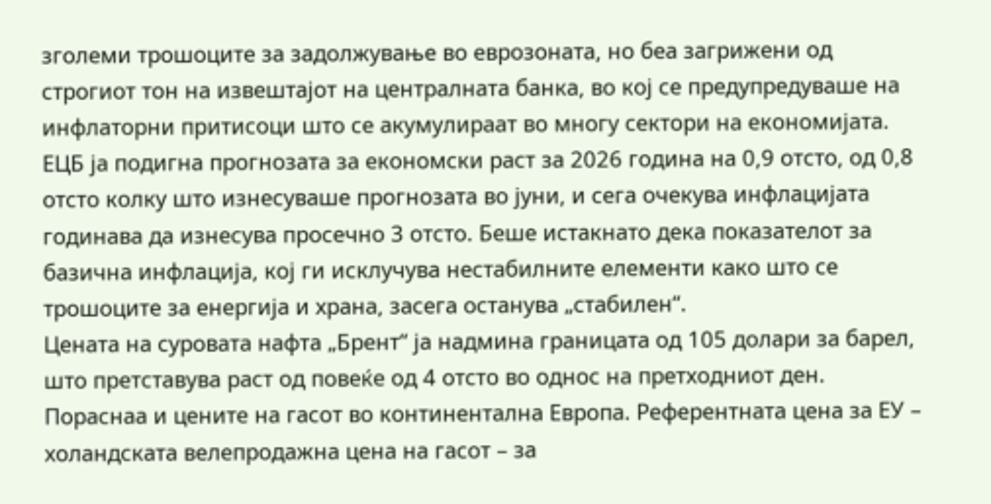зголеми трошоците за задолжување во еврозоната, но беа загрижени од строгиот тон на извештајот на централната банка, во кој се предупредуваше на инфлаторни притисоци што се акумулираат во многу сектори на економијата. ЕЦБ ја подигна прогнозата за економски раст за 2026 година на 0,9 отсто, од 0,8 отсто колку што изнесуваше прогнозата во јуни, и сега очекува инфлацијата годинава да изнесува просечно 3 отсто. Беше истакнато дека показателот за базична инфлација, кој ги исклучува нестабилните елементи како што се трошоците за енергија и храна, засега останува „стабилен“.
Цената на суровата нафта „Брент“ ја надмина границата од 105 долари за барел, што претставува раст од повеќе од 4 отсто во однос на претходниот ден. Пораснаа и цените на гасот во континентална Европа. Референтната цена за ЕУ – холандската велепродажна цена на гасот – за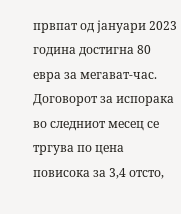првпат од јануари 2023 година достигна 80 евра за мегават-час. Договорот за испорака во следниот месец се тргува по цена повисока за 3,4 отсто,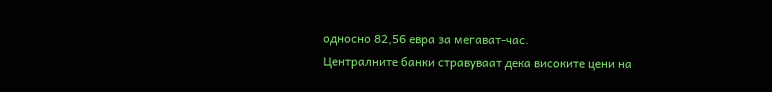односно 82,56 евра за мегават-час.
Централните банки стравуваат дека високите цени на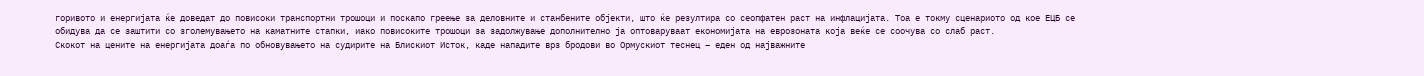горивото и енергијата ќе доведат до повисоки транспортни трошоци и поскапо греење за деловните и станбените објекти, што ќе резултира со сеопфатен раст на инфлацијата. Тоа е токму сценариото од кое ЕЦБ се обидува да се заштити со зголемувањето на каматните стапки, иако повисоките трошоци за задолжување дополнително ја оптоваруваат економијата на еврозоната која веќе се соочува со слаб раст.
Скокот на цените на енергијата доаѓа по обновувањето на судирите на Блискиот Исток, каде нападите врз бродови во Ормускиот теснец – еден од најважните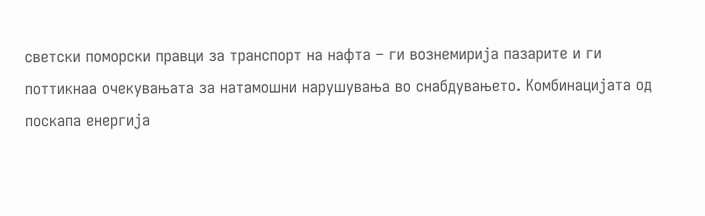светски поморски правци за транспорт на нафта – ги вознемирија пазарите и ги поттикнаа очекувањата за натамошни нарушувања во снабдувањето. Комбинацијата од поскапа енергија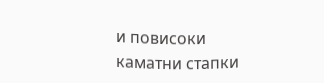и повисоки каматни стапки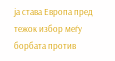ја става Европа пред тежок избор меѓу борбата против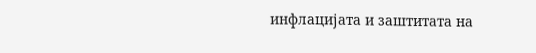инфлацијата и заштитата на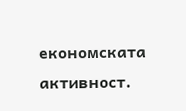економската активност.